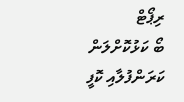ރިޕޯޓް
ބޯ ކަޅުކޮށްލަން ކަރަންފުލާއި ކޮފީ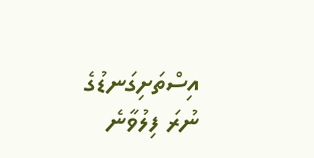އިސްތަށިގަނޑުގެ ނުރަ ފިލުވާނެ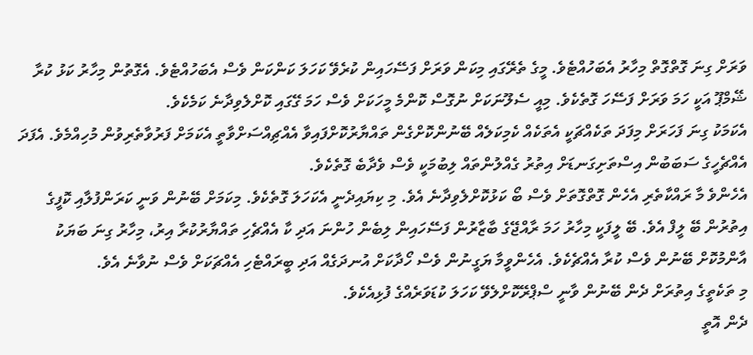ވަރަށް ގިނަ ގޮތްގޮތް މިހާރު އެބަހުއްޓެވެ. މީގެ ތެރޭގައި މިކަން ވަރަށް ފަސޭހައިން ކުރެވޭ ކަހަލަ ކަންކަން ވެސް އެބަހުއްޓެވެ. އެގޮތުން މިހާރު ކަޅު ކުރާ ޝޭމްޕޫ އަކީ ހަމަ ވަރަށް ފަސޭހަ ގޮތެކެވެ. މިއީ ސެލޫނަކަށް ނުގޮސް ކޮންމެ މީހަކަށް ވެސް ހަމަ ގޭގައި ކޮށްލެވިދާނެ ކަމެކެވެ.
އެކަމަކު ގިނަ ފަހަރަށް މިފަދަ ތަކެއްޗަކީ އެތަކެއް ކެމިކަލެއް ބޭނުންކޮށްގެން ތައްޔާރުކޮށްފައިވާ އެއްޗިއްސަށްވާތީ އެކަމަށް ފަރުވާތެރިވުން މުހިއްމެވެ. އެފަދަ އެއްޗެހީގެ ސަބަބުން އިސްތަށިގަނޑަށް އިތުރު ގެއްލުންތައް ލިބުމަކީ ވެސް ވެދާބެ ގޮތެކެވެ.
އެހެންވެ މާ ރައްކާތެރި އެހެން ގޮތްގޮތަށް ވެސް ބޯ ކަޅުކޮށްލެވިދާނެ އެވެ. މި ކިޔައިދެނީ އެކަހަލަ ގޮތެކެވެ. މިކަމަށް ބޭނުން ވަނީ ކަރަންފުލާއި ކޮފީގެ އިތުރުން ބޭ ލީފް އެވެ. ބޭ ލީފަކީ މިހާރު ހަމަ ރާއްޖޭގެ ބާޒާރުން ފަސޭހައިން ލިބެން ހުންނަ އަދި ކާ އެއްޗެހި ތައްޔާރުކުރާ އިރު، މިހާރު ގިނަ ބަޔަކު އާންމުކޮށް ބޭނުން ވެސް ކުރާ އެއްޗެކެވެ. އެހެންވީމާ ޔަގީނުން ވެސް ހޯދާކަށް އުނދަގެއް އަދި ބީރައްޓެހި އެއްޗަކަށް ވެސް ނުވާނެ އެވެ.
މި ތަކެތީގެ އިތުރަށް ދެން ބޭނުން ވާނީ ސްޕްރޭކޮށްލެވޭ ކަހަލަ ކުޑަވަރެއްގެ ފުޅިއެކެވެ.
ދެން އޮތީ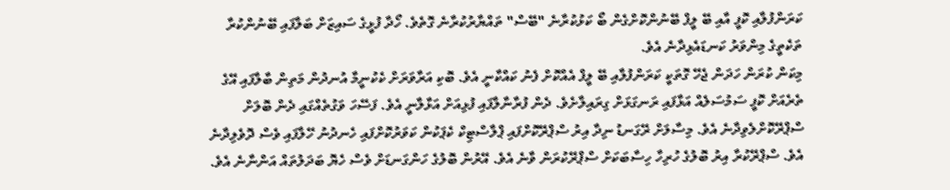ކަރަންފުލާއި ކޮފީ އާއި ބޭ ލީފް ބޭނުންކޮށްގެން ބޯ ކަޅުކުރާނެ "ބޭސް" ތައްޔާރުކުރާނެ ގޮތެވެ. ހޯދާ ފުޅީގެ ސައިޒަށް ބަލާފައި ބޭނުންކުރާ ތަކެތީގެ މިންވަރު ކަނޑައެޅިދާނެ އެވެ.
މިކަން ކުރަން ހަދަން ޖެހޭ ގޮތަކީ ކަރަންފުލާއި ބޭ ލީފް އެއްކޮށް ފެނު ކައްކާނީ އެވެ. ބޮކި އަރާވަރަށް ކެކުނީމާ އުނދުން މަތިން ބާލާފައި އޭގެ ތެރެއަށް ކޮފީ ސަމުސަލެއް އަޅާފައި ރަނގަޅަށް ގިރައިލާށެވެ. ދެން ފުރާނާލާފައި ފުޅިއަށް އަޅާލާނީ އެވެ. ފަސޭހަ ވަގުތެއްގައި ދެން ބޮލަށް ސްޕްރޭކޮށްލެވިދާނެ އެވެ. މިސާލަށް ރޭގަނޑު ނިދާ އިރު ސްޕްރޭކޮށްފައި ޕްލާސްޓިކް ކެޕަކުން ކަވަރުކޮށްފައި ހެނދުނު ހޭލާފައި ވެސް ދޮވެލިދާނެ އެވެ. ސްޕްރޭކުރާ އިރު ބޮލުގެ ހުރިހާ ހިސާބަކަށް ސްޕްރޭކުރަން ވާނެ އެވެ. އޭރުން ބޮލުގެ ހަންގަނޑަށް ވެސް ހެޔޮ ބަދަލުތައް އަންނާނެ އެވެ.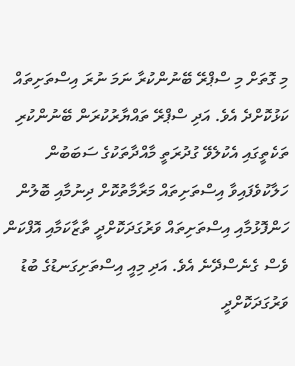މި ގޮތަށް މި ސްޕްރޭ ބޭނުންކުރާ ނަމަ ނުރަ އިސްތަށިތައް ކަޅުކޮށްދެ އެވެ. އަދި ސްޕްރޭ ތައްޔާރުކުރަން ބޭނުންކުރި ތަކެތީގައި އެކުލެވޭ ގުދުރަތީ މާއްދާތަކުގެ ސަބަބުން ހަލާކުވެފައިވާ އިސްތަށިތައް މަރާމާތުކޮށް ދިނުމާއި ބޮލުން ހަންފޮޅުމާއި އިސްތަށިތައް ވަރުގަދަކޮށްދީ ތާޒާކަމާއި އޮފްކަން ވެސް ގެނެސްދޭނެ އެވެ. އަދި މިއީ އިސްތަށިގަނޑުގެ ބުޑު ވަރުގަދަކޮށްދީ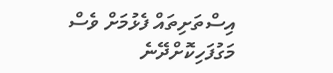އިސްތަށިތައް ފެޅުމަށް ވެސް މަގުފަހިކޮށްދޭނެ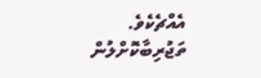އެއްޗެކެވެ.
ތަޖުރިބާކޮށްލުން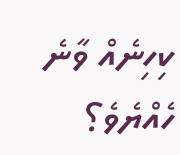ކިހިނެއް ވާނެ ހެއްޔެވެ؟